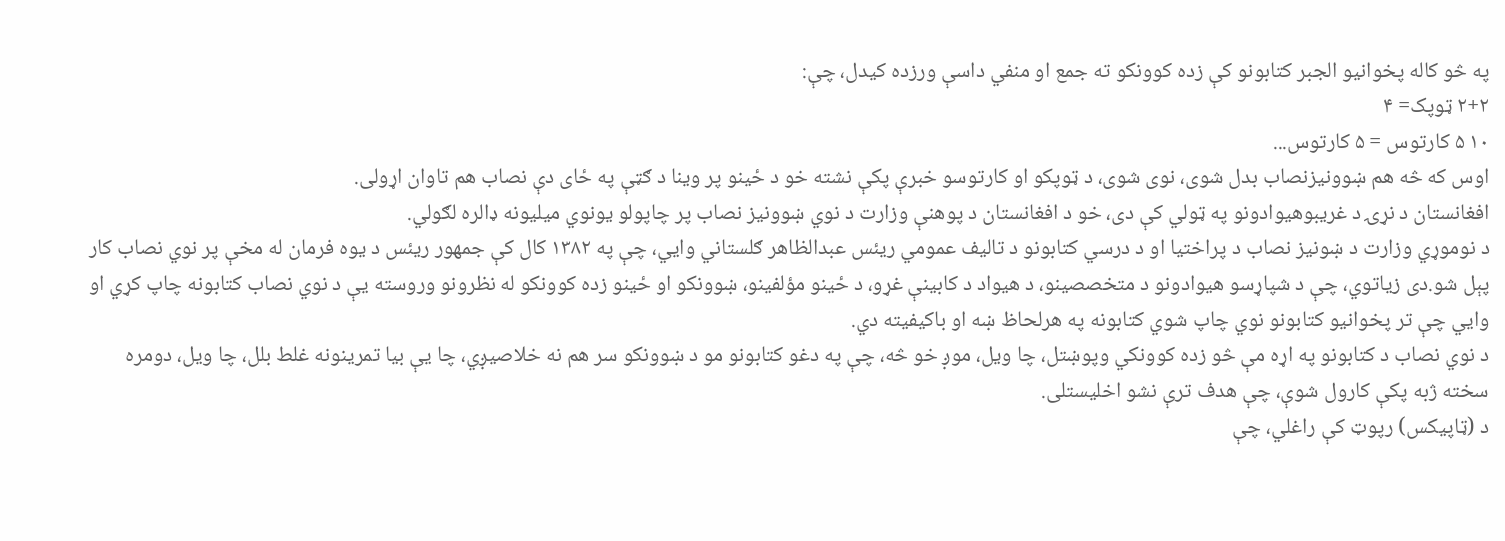په څو کاله پخوانیو الجبر کتابونو کې زده کوونکو ته جمع او منفي داسې ورزده کیدل، چې:
۲+۲ ټوپک= ۴
۱۰ ۵ کارتوس = ۵ کارتوس...
اوس که څه هم ښوونيزنصاب بدل شوی، نوی شوی، د ټوپکو او کارتوسو خبرې پکې نشته خو د ځینو پر وینا د ګټې په ځای دې نصاب هم تاوان اړولی.
افغانستان د نړۍ د غریبوهیوادونو په ټولي کې دی، خو د افغانستان د پوهنې وزارت د نوي ښوونيز نصاب پر چاپولو یونوي ميلیونه ډالره لګولي.
د نوموړي وزارت د ښونيز نصاب د پراختیا او د درسي کتابونو د تالیف عمومي ريئس عبدالظاهر ګلستاني وايي، چې په ۱۳۸۲ کال کې جمهور ريئس د یوه فرمان له مخې پر نوي نصاب کار پېل شو.دی زیاتوي، چې د شپاړسو هیوادونو د متخصصینو، د هیواد د کابینې غړو، د ځینو مؤلفینو، ښوونکو او ځینو زده کوونکو له نظرونو وروسته یې د نوي نصاب کتابونه چاپ کړي او وايي چې تر پخوانیو کتابونو نوي چاپ شوي کتابونه په هرلحاظ ښه او باکیفیته دي.
د نوي نصاب د کتابونو په اړه مې څو زده کوونکي وپوښتل، چا ویل، موږ خو څه، چې په دغو کتابونو مو د ښوونکو سر هم نه خلاصيږي، چا یې بیا تمرينونه غلط بلل، چا ویل، دومره سخته ژبه پکې کارول شوې، چې هدف ترې نشو اخليستلی.
د (ټاپيکس) رپوټ کې راغلي، چې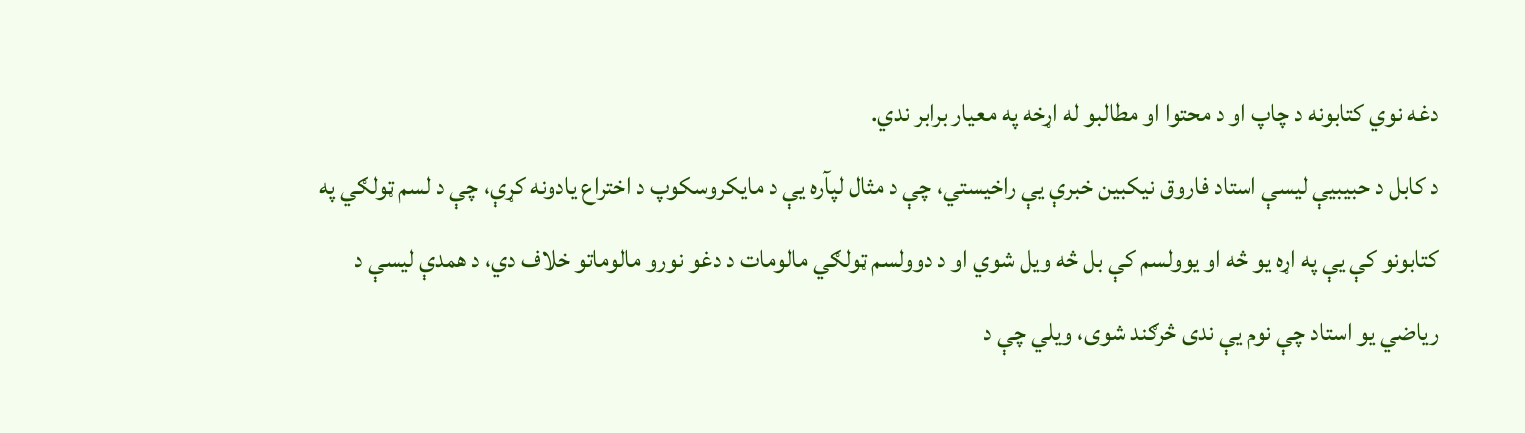دغه نوي کتابونه د چاپ او د محتوا او مطالبو له اړخه په معیار برابر ندي.
د کابل د حبيبيې لیسې استاد فاروق نیکبین خبرې یې راخيستي، چې د مثال لپآره یې د مایکروسکوپ د اختراع یادونه کړې، چې د لسم ټولګي په کتابونو کې یې په اړه یو څه او یوولسم کې بل څه ویل شوي او د دوولسم ټولګي مالومات د دغو نورو مالوماتو خلاف دي، د همدې لیسې د ریاضي یو استاد چې نوم یې ندی څرګند شوی، ویلي چې د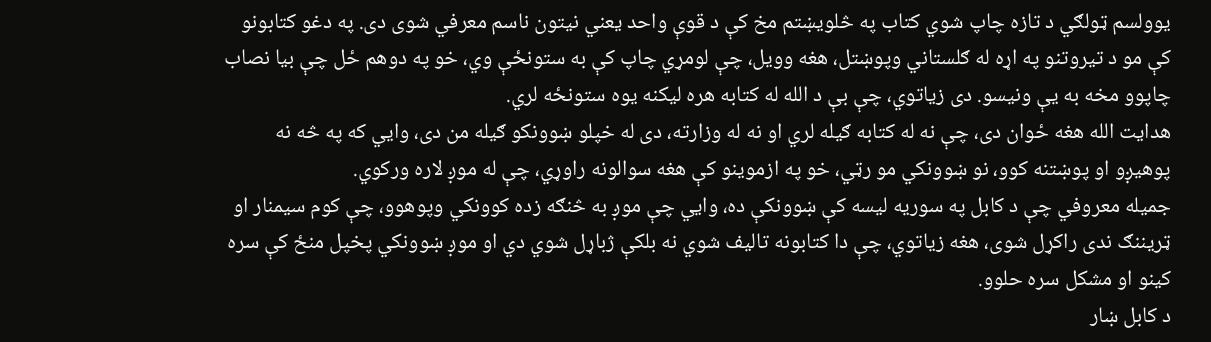یوولسم ټولګي د تازه چاپ شوي کتاب په څلويښتم مخ کې د قوې واحد یعني نیتون ناسم معرفي شوی دی. په دغو کتابونو کې مو د تیروتنو په اړه له ګلستاني وپوښتل، هغه وویل، چې لومړي چاپ کې به ستونځې وي، خو په دوهم ځل چې بیا نصاب چاپوو مخه به یې ونيسو. دی زیاتوي، چې بې د الله له کتابه هره لیکنه یوه ستونځه لري.
هدایت الله هغه ځوان دی، چې نه له کتابه ګیله لري او نه له وزارته، دی له خپلو ښوونکو ګیله من دی، وايي که په څه نه پوهیږو او پوښتنه کوو، نو ښوونکي مو رټي، خو په ازموینو کې هغه سوالونه راوړي، چې له موږ لاره ورکوي.
جمیله معروفي چې د کابل په سوریه لیسه کې ښوونکې ده، وايي چې موږ به څنګه زده کوونکي وپوهوو، چې کوم سيمنار او ټریننګ ندی راکړل شوی، هغه زیاتوي، چې دا کتابونه تالیف شوي نه بلکې ژباړل شوي دي او موږ ښوونکي پخپل منځ کې سره کینو او مشکل سره حلوو.
د کابل ښار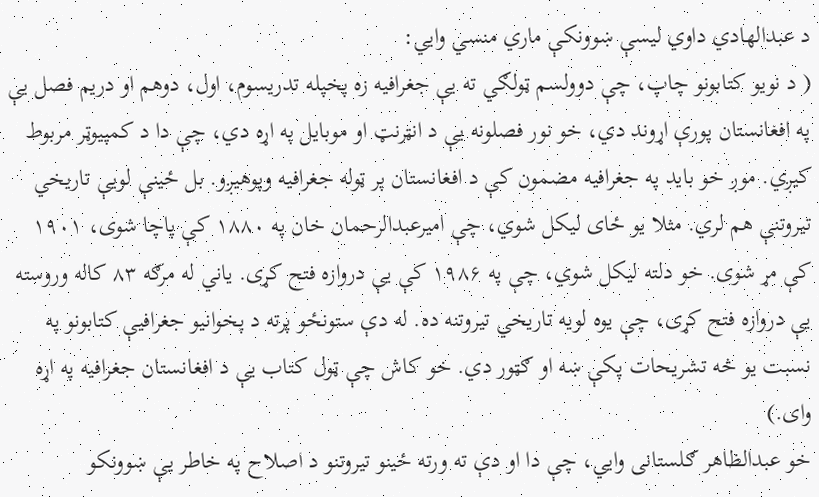د عبدالهادي داوي لیسې ښوونکې ماري منسي وايي:
( د نویو کتابونو چاپ، چې دوولسم ټولګي ته یې جغرافیه زه پخپله تدريسوم، اول، دوهم او دریم فصل یې په افغانستان پورې اړوند دي، خو نور فصلونه یې د انټرنټ او موبایل په اړه دي، چې دا د کمپيوټر مربوط کیږي. موږ خو باید په جغرافیه مضمون کې د افغانستان پر ټوله جغرافیه وپوهیږو. بل ځينې لويې تاريخي تیروتنې هم لري. مثلا يو ځای لیکل شوي، چې امیرعبدالرحمان خان په ۱۸۸۰ کې پاچا شوی، ۱۹۰۱ کې مړ شوی. خو دلته لیکل شوي، چې په ۱۹۸۶ کې یې دروازه فتح کړی. یاني له مرګه ۸۳ کاله وروسته يې دروازه فتح کړی، چې يوه لویه تاريخي تیروتنه ده. له دې ستونځو پرته د پخوانيو جغرافيې کتابونو په نسبت يو څه تشریحات پکې ښه او ګټور دي. خو کاش چې ټول کتاب يې د افغانستان جغرافيه په اړه وای.)
خو عبدالظاهر ګلستانی وايي، چې دا او دې ته ورته ځینو تیروتنو د اصلاح په خاطر یې ښوونکو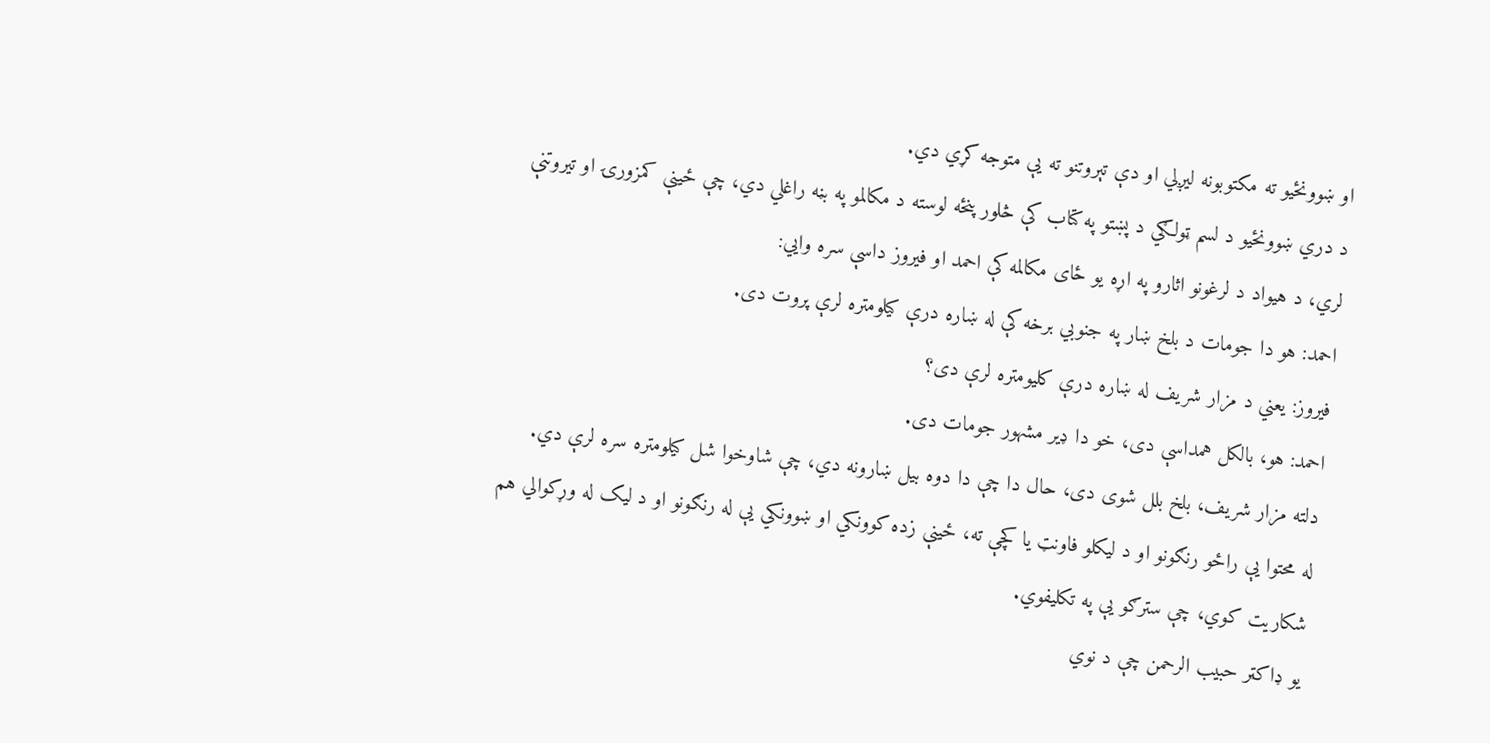او ښوونځيو ته مکتوبونه لیږلي او دې تېروتنو ته یې متوجه کړي دي.
د دري ښوونځيو د لسم ټولګي د پښتو په کتاب کې څلور پنځه لوسته د مکالمو په بڼه راغلي دي، چې ځینې کمزورۍ او تیروتنې لري، د هیواد د لرغونو اثارو په اړه یو ځای مکالمه کې احمد او فیروز داسې سره وايي:
احمد: هو دا جومات د بلخ ښار په جنوبي برخه کې له ښاره درې کیلومتره لرې پروت دی.
فیروز: یعني د مزار شریف له ښاره درې کلیومتره لرې دی؟
احمد: هو، بالکل همداسې دی، خو دا ډير مشهور جومات دی.
دلته مزار شریف، بلخ بلل شوی دی، حال دا چې دا دوه بیل ښارونه دي، چې شاوخوا شل کیلومتره سره لرې دي.
له محتوا یې راځو رنګونو او د لیکلو فاونټ یا کچې ته، ځينې زده کوونکي او ښوونکي یې له رنګونو او د لیک له وړکوالي هم شکاریت کوي، چې سترګو یې په تکلیفوي.
یو ډاکټر حبیب الرحمن چې د نوي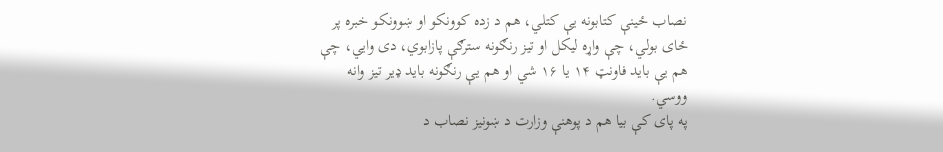نصاب ځینې کتابونه یې کتلي، هم د زده کوونکو او ښوونکو خبره پر ځای بولي، چې واړه لیکل او تیز رنګونه سترګې پازابوي، دی وايي، چې هم یې باید فاونټ ۱۴ یا ۱۶ شي او هم یې رنګونه باید ډیر تیز وانه ووسي.
په پای کې بیا هم د پوهنې وزارت د ښونيز نصاب د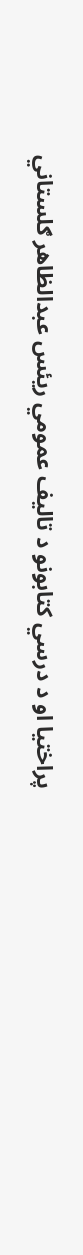پراختیا او د درسي کتابونو د تالیف عمومي ريئس عبدالظاهر ګلستاني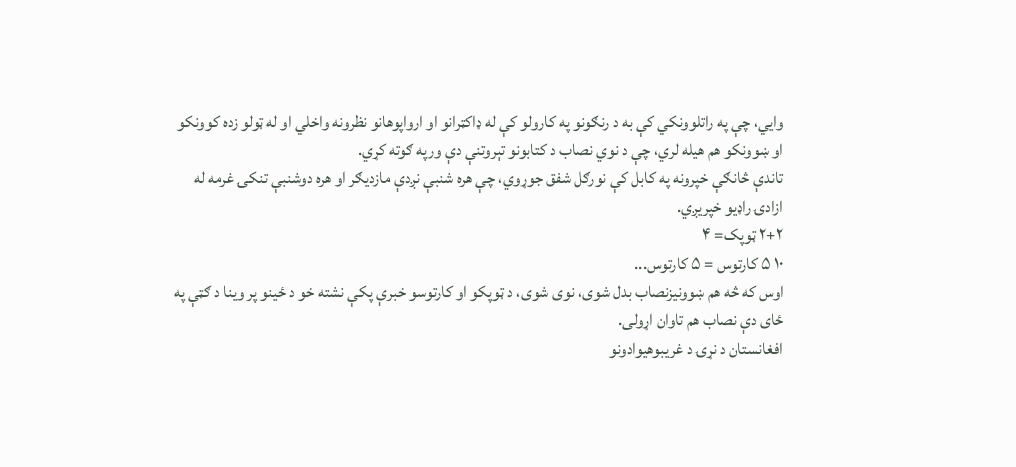وايي، چې په راتلوونکي کې به د رنګونو په کارولو کې له ډاکټرانو او ارواپوهانو نظرونه واخلي او له ټولو زده کوونکو او ښوونکو هم هیله لري، چې د نوي نصاب د کتابونو تېروتنې دې ورپه ګوته کړي.
تاندې څانګې خپرونه په کابل کې نورګل شفق جوړوي، چې هره شنبې نږدې مازدیګر او هره دوشنبې تنکۍ غرمه له ازادۍ راډیو خپریږي.
۲+۲ ټوپک= ۴
۱۰ ۵ کارتوس = ۵ کارتوس...
اوس که څه هم ښوونيزنصاب بدل شوی، نوی شوی، د ټوپکو او کارتوسو خبرې پکې نشته خو د ځینو پر وینا د ګټې په ځای دې نصاب هم تاوان اړولی.
افغانستان د نړۍ د غریبوهیوادونو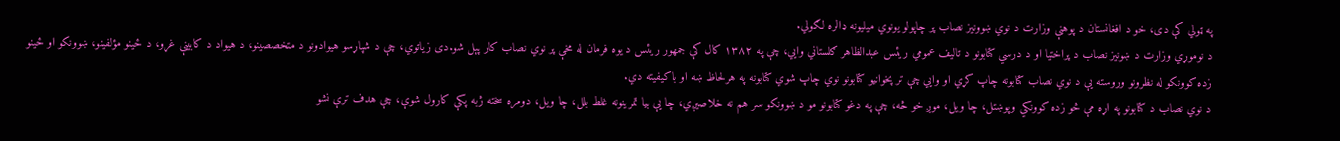په ټولي کې دی، خو د افغانستان د پوهنې وزارت د نوي ښوونيز نصاب پر چاپولو یونوي ميلیونه ډالره لګولي.
د نوموړي وزارت د ښونيز نصاب د پراختیا او د درسي کتابونو د تالیف عمومي ريئس عبدالظاهر ګلستاني وايي، چې په ۱۳۸۲ کال کې جمهور ريئس د یوه فرمان له مخې پر نوي نصاب کار پېل شو.دی زیاتوي، چې د شپاړسو هیوادونو د متخصصینو، د هیواد د کابینې غړو، د ځینو مؤلفینو، ښوونکو او ځینو زده کوونکو له نظرونو وروسته یې د نوي نصاب کتابونه چاپ کړي او وايي چې تر پخوانیو کتابونو نوي چاپ شوي کتابونه په هرلحاظ ښه او باکیفیته دي.
د نوي نصاب د کتابونو په اړه مې څو زده کوونکي وپوښتل، چا ویل، موږ خو څه، چې په دغو کتابونو مو د ښوونکو سر هم نه خلاصيږي، چا یې بیا تمرينونه غلط بلل، چا ویل، دومره سخته ژبه پکې کارول شوې، چې هدف ترې نشو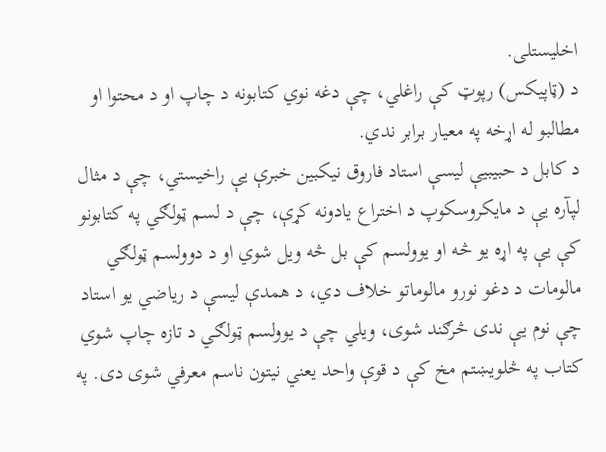اخليستلی.
د (ټاپيکس) رپوټ کې راغلي، چې دغه نوي کتابونه د چاپ او د محتوا او مطالبو له اړخه په معیار برابر ندي.
د کابل د حبيبيې لیسې استاد فاروق نیکبین خبرې یې راخيستي، چې د مثال لپآره یې د مایکروسکوپ د اختراع یادونه کړې، چې د لسم ټولګي په کتابونو کې یې په اړه یو څه او یوولسم کې بل څه ویل شوي او د دوولسم ټولګي مالومات د دغو نورو مالوماتو خلاف دي، د همدې لیسې د ریاضي یو استاد چې نوم یې ندی څرګند شوی، ویلي چې د یوولسم ټولګي د تازه چاپ شوي کتاب په څلويښتم مخ کې د قوې واحد یعني نیتون ناسم معرفي شوی دی. په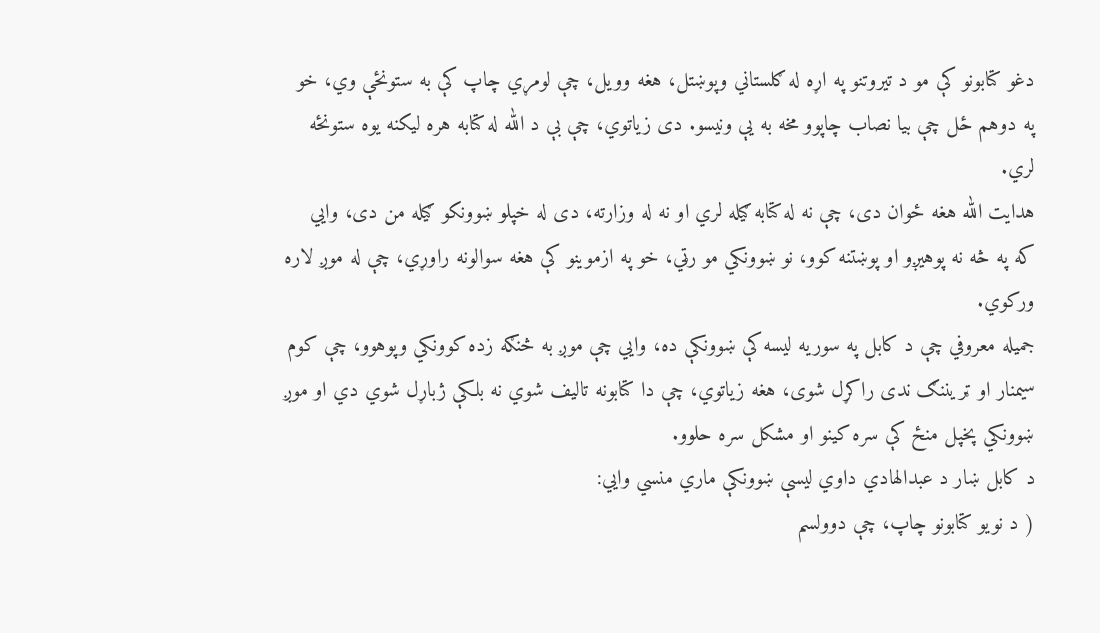دغو کتابونو کې مو د تیروتنو په اړه له ګلستاني وپوښتل، هغه وویل، چې لومړي چاپ کې به ستونځې وي، خو په دوهم ځل چې بیا نصاب چاپوو مخه به یې ونيسو. دی زیاتوي، چې بې د الله له کتابه هره لیکنه یوه ستونځه لري.
هدایت الله هغه ځوان دی، چې نه له کتابه ګیله لري او نه له وزارته، دی له خپلو ښوونکو ګیله من دی، وايي که په څه نه پوهیږو او پوښتنه کوو، نو ښوونکي مو رټي، خو په ازموینو کې هغه سوالونه راوړي، چې له موږ لاره ورکوي.
جمیله معروفي چې د کابل په سوریه لیسه کې ښوونکې ده، وايي چې موږ به څنګه زده کوونکي وپوهوو، چې کوم سيمنار او ټریننګ ندی راکړل شوی، هغه زیاتوي، چې دا کتابونه تالیف شوي نه بلکې ژباړل شوي دي او موږ ښوونکي پخپل منځ کې سره کینو او مشکل سره حلوو.
د کابل ښار د عبدالهادي داوي لیسې ښوونکې ماري منسي وايي:
( د نویو کتابونو چاپ، چې دوولسم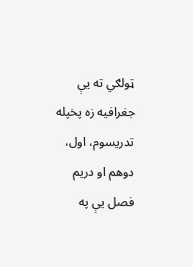ټولګي ته یې جغرافیه زه پخپله تدريسوم، اول، دوهم او دریم فصل یې په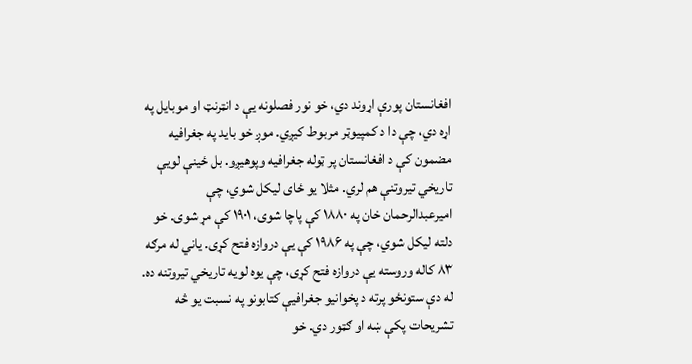افغانستان پورې اړوند دي، خو نور فصلونه یې د انټرنټ او موبایل په اړه دي، چې دا د کمپيوټر مربوط کیږي. موږ خو باید په جغرافیه مضمون کې د افغانستان پر ټوله جغرافیه وپوهیږو. بل ځينې لويې تاريخي تیروتنې هم لري. مثلا يو ځای لیکل شوي، چې امیرعبدالرحمان خان په ۱۸۸۰ کې پاچا شوی، ۱۹۰۱ کې مړ شوی. خو دلته لیکل شوي، چې په ۱۹۸۶ کې یې دروازه فتح کړی. یاني له مرګه ۸۳ کاله وروسته يې دروازه فتح کړی، چې يوه لویه تاريخي تیروتنه ده. له دې ستونځو پرته د پخوانيو جغرافيې کتابونو په نسبت يو څه تشریحات پکې ښه او ګټور دي. خو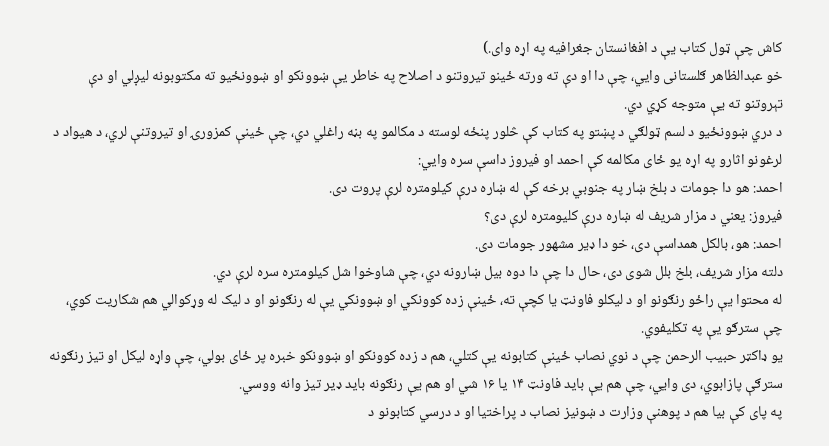کاش چې ټول کتاب يې د افغانستان جغرافيه په اړه وای.)
خو عبدالظاهر ګلستانی وايي، چې دا او دې ته ورته ځینو تیروتنو د اصلاح په خاطر یې ښوونکو او ښوونځيو ته مکتوبونه لیږلي او دې تېروتنو ته یې متوجه کړي دي.
د دري ښوونځيو د لسم ټولګي د پښتو په کتاب کې څلور پنځه لوسته د مکالمو په بڼه راغلي دي، چې ځینې کمزورۍ او تیروتنې لري، د هیواد د لرغونو اثارو په اړه یو ځای مکالمه کې احمد او فیروز داسې سره وايي:
احمد: هو دا جومات د بلخ ښار په جنوبي برخه کې له ښاره درې کیلومتره لرې پروت دی.
فیروز: یعني د مزار شریف له ښاره درې کلیومتره لرې دی؟
احمد: هو، بالکل همداسې دی، خو دا ډير مشهور جومات دی.
دلته مزار شریف، بلخ بلل شوی دی، حال دا چې دا دوه بیل ښارونه دي، چې شاوخوا شل کیلومتره سره لرې دي.
له محتوا یې راځو رنګونو او د لیکلو فاونټ یا کچې ته، ځينې زده کوونکي او ښوونکي یې له رنګونو او د لیک له وړکوالي هم شکاریت کوي، چې سترګو یې په تکلیفوي.
یو ډاکټر حبیب الرحمن چې د نوي نصاب ځینې کتابونه یې کتلي، هم د زده کوونکو او ښوونکو خبره پر ځای بولي، چې واړه لیکل او تیز رنګونه سترګې پازابوي، دی وايي، چې هم یې باید فاونټ ۱۴ یا ۱۶ شي او هم یې رنګونه باید ډیر تیز وانه ووسي.
په پای کې بیا هم د پوهنې وزارت د ښونيز نصاب د پراختیا او د درسي کتابونو د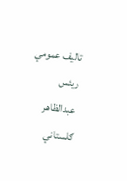تالیف عمومي ريئس عبدالظاهر ګلستاني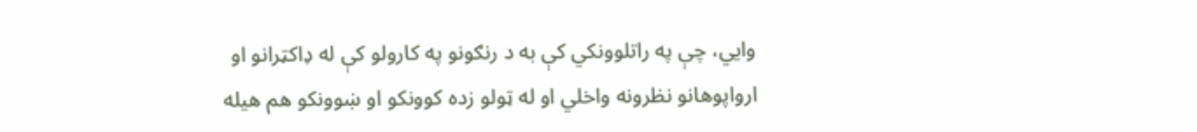وايي، چې په راتلوونکي کې به د رنګونو په کارولو کې له ډاکټرانو او ارواپوهانو نظرونه واخلي او له ټولو زده کوونکو او ښوونکو هم هیله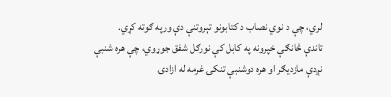لري، چې د نوي نصاب د کتابونو تېروتنې دې ورپه ګوته کړي.
تاندې څانګې خپرونه په کابل کې نورګل شفق جوړوي، چې هره شنبې نږدې مازدیګر او هره دوشنبې تنکۍ غرمه له ازادۍ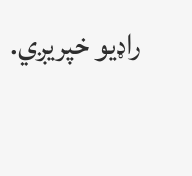راډیو خپریږي.